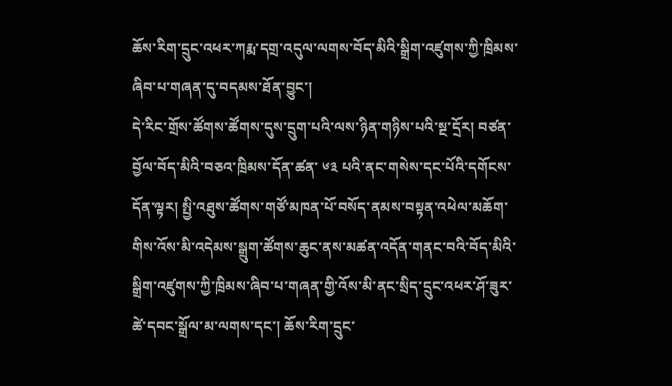ཆོས་རིག་དྲུང་འཕར་ཀརྨ་དགྲ་འདུལ་ལགས་བོད་མིའི་སྒྲིག་འཛུགས་ཀྱི་ཁྲིམས་ཞིབ་པ་གཞན་དུ་བདམས་ཐོན་བྱུང་།
དེ་རིང་གྲོས་ཚོགས་ཚོགས་དུས་དྲུག་པའི་ལས་ཉིན་གཉིས་པའི་སྔ་དྲོར། བཙན་བྱོལ་བོད་མིའི་བཅའ་ཁྲིམས་དོན་ཚན་ ༦༣ པའི་ནང་གསེས་དང་པོའི་དགོངས་དོན་ལྟར། སྤྱི་འཐུས་ཚོགས་གཙོ་མཁན་པོ་བསོད་ནམས་བསྟན་འཕེལ་མཆོག་གིས་འོས་མི་འདེམས་སྒྲུག་ཚོགས་ཆུང་ནས་མཚན་འདོན་གནང་བའི་བོད་མིའི་སྒྲིག་འཛུགས་ཀྱི་ཁྲིམས་ཞིབ་པ་གཞན་གྱི་འོས་མི་ནང་སྲིད་དྲུང་འཕར་ཤོ་ཟུར་ཚེ་དབང་སྒྲོལ་མ་ལགས་དང་། ཆོས་རིག་དྲུང་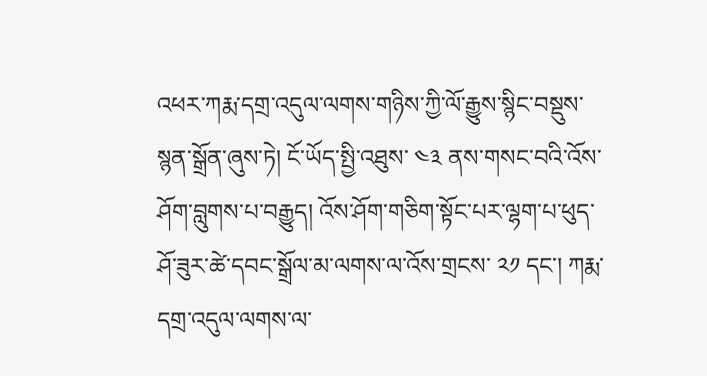འཕར་ཀརྨ་དགྲ་འདུལ་ལགས་གཉིས་ཀྱི་ལོ་རྒྱུས་སྙིང་བསྡུས་སྙན་སྒྲོན་ཞུས་ཏེ། ངོ་ཡོད་སྤྱི་འཐུས་ ༤༣ ནས་གསང་བའི་འོས་ཤོག་བླུགས་པ་བརྒྱུད། འོས་ཤོག་གཅིག་སྟོང་པར་ལྷག་པ་ཕུད་ཤོ་ཟུར་ཚེ་དབང་སྒྲོལ་མ་ལགས་ལ་འོས་གྲངས་ ༢༡ དང་། ཀརྨ་དགྲ་འདུལ་ལགས་ལ་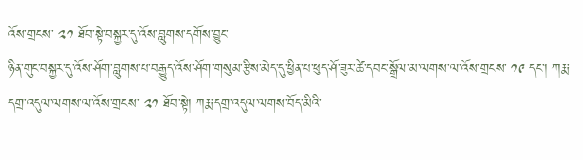འོས་གྲངས་ ༢༡ ཐོབ་སྟེ་བསྐྱར་དུ་འོས་བླུགས་དགོས་བྱུང་
ཉིན་གུང་བསྐྱར་དུ་འོས་ཤོག་བླུགས་པ་བརྒྱུད་འོས་ཤོག་གསུམ་རྩིས་མེད་དུ་ཕྱིན་པ་ཕུད་ཤོ་ཟུར་ཚེ་དབང་སྒྲོལ་མ་ལགས་ལ་འོས་གྲངས་ ༡༩ དང་། ཀརྨ་དགྲ་འདུལ་ལགས་ལ་འོས་གྲངས་ ༢༡ ཐོབ་སྟེ། ཀརྨ་དགྲ་འདུལ་ལགས་བོད་མིའི་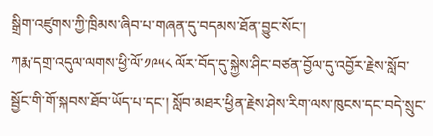སྒྲིག་འཛུགས་ཀྱི་ཁྲིམས་ཞིབ་པ་གཞན་དུ་བདམས་ཐོན་བྱུང་སོང་།
ཀརྨ་དགྲ་འདུལ་ལགས་ཕྱི་ལོ་༡༩༥༨ ལོར་བོད་དུ་སྐྱེས་ཤིང་བཙན་བྱོལ་དུ་འབྱོར་རྗེས་སློབ་སྦྱོང་གི་གོ་སྐབས་ཐོབ་ཡོད་པ་དང་། སློབ་མཐར་ཕྱིན་རྗེས་ཤེས་རིག་ལས་ཁུངས་དང་བདེ་སྲུང་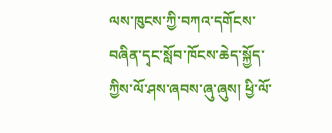ལས་ཁུངས་ཀྱི་བཀའ་དགོངས་བཞིན་དྭང་སློབ་ཁོངས་ཆེད་སྐྱོད་ཀྱིས་ལོ་ཤས་ཞབས་ཞུ་ཞུས། ཕྱི་ལོ་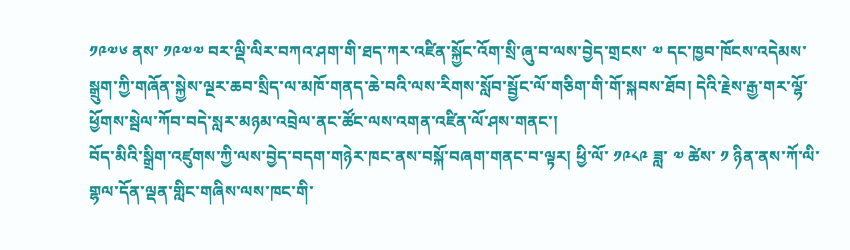༡༩༧༦ ནས་ ༡༩༧༧ བར་ལྡི་ལིར་བཀའ་ཤག་གི་ཐད་ཀར་འཛིན་སྐྱོང་འོག་སྲི་ཞུ་བ་ལས་བྱེད་གྲངས་ ༧ དང་ཁྱབ་ཁོངས་འདེམས་སྒྲུག་ཀྱི་གཞོན་སྐྱེས་ལྔར་ཆབ་སྲིད་ལ་མཁོ་གནད་ཆེ་བའི་ལས་རིགས་སློབ་སྦྱོང་ལོ་གཅིག་གི་གོ་སྐབས་ཐོབ། དེའི་རྗེས་རྒྱ་གར་ལྷོ་ཕྱོགས་སྦེལ་ཀོབ་བདེ་སླར་མཉམ་འབྲེལ་ནང་ཚོང་ལས་འགན་འཛིན་ལོ་ཤས་གནང་།
བོད་མིའི་སྒྲིག་འཛུགས་ཀྱི་ལས་བྱེད་བདག་གཉེར་ཁང་ནས་བསྐོ་བཞག་གནང་བ་ལྟར། ཕྱི་ལོ་ ༡༩༨༩ ཟླ་ ༧ ཚེས་ ༡ ཉིན་ནས་ཀོ་ལི་གྷལ་དོན་ལྡན་གླིང་གཞིས་ལས་ཁང་གི་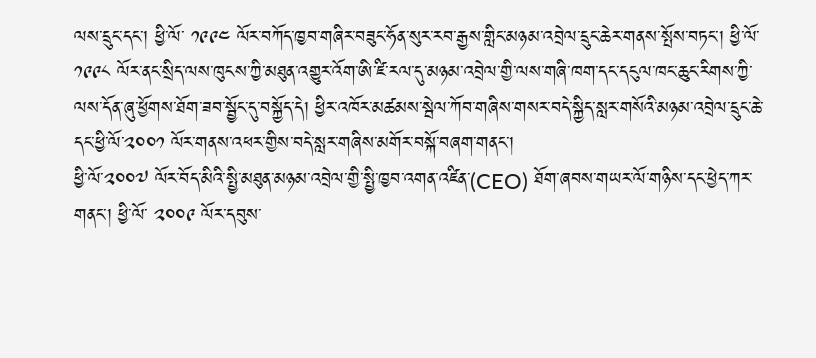ལས་དྲུང་དང་། ཕྱི་ལོ་ ༡༩༩༤ ལོར་བཀོད་ཁྱབ་གཞིར་བཟུང་ཧོན་སུར་རབ་རྒྱས་གླིང་མཉམ་འབྲེལ་དྲུང་ཆེར་གནས་སྤོས་བཏང་། ཕྱི་ལོ་ ༡༩༩༨ ལོར་ནང་སྲིད་ལས་ཁུངས་ཀྱི་མཐུན་འགྱུར་འོག་ཨི་ཛི་རལ་དུ་མཉམ་འབྲེལ་གྱི་ལས་གཞི་ཁག་དང་དངུལ་ཁང་ཆུང་རིགས་ཀྱི་ལས་དོན་ཞུ་ཕྱོགས་ཐོག་ཟབ་སྦྱོང་དུ་བསྐྱོད་དེ། ཕྱིར་འཁོར་མཚམས་སྦེལ་ཀོབ་གཞིས་གསར་བདེ་སྐྱིད་སླར་གསོའི་མཉམ་འབྲེལ་དྲུང་ཆེ་དང་ཕྱི་ལོ་༢༠༠༡ ལོར་གནས་འཕར་གྱིས་བདེ་སླར་གཞིས་མགོར་བསྐོ་བཞག་གནང་།
ཕྱི་ལོ་༢༠༠༧ ལོར་བོད་མིའི་སྤྱི་མཐུན་མཉམ་འབྲེལ་གྱི་སྤྱི་ཁྱབ་འགན་འཛིན་(CEO) ཐོག་ཞབས་གཡར་ལོ་གཉིས་དང་ཕྱེད་ཀར་གནང་། ཕྱི་ལོ་ ༢༠༠༩ ལོར་དབུས་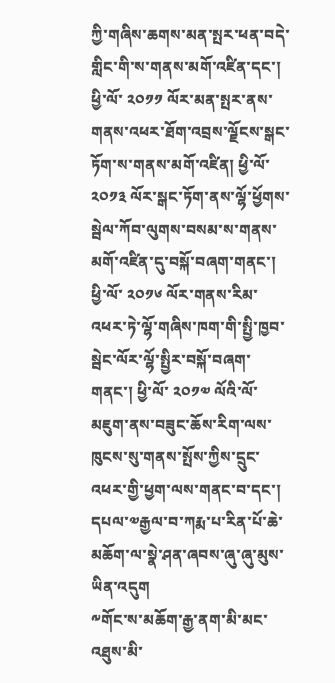ཀྱི་གཞིས་ཆགས་མན་སྤར་ཕན་བདེ་གླིང་གི་ས་གནས་མགོ་འཛིན་དང་། ཕྱི་ལོ་ ༢༠༡༡ ལོར་མན་སྤར་ནས་གནས་འཕར་ཐོག་འབྲས་ལྗོངས་སྒང་ཏོག་ས་གནས་མགོ་འཛིན། ཕྱི་ལོ་༢༠༡༣ ལོར་སྒང་ཏོག་ནས་ལྷོ་ཕྱོགས་སྦེལ་ཀོབ་ལུགས་བསམ་ས་གནས་མགོ་འཛིན་དུ་བསྐོ་བཞག་གནང་། ཕྱི་ལོ་ ༢༠༡༦ ལོར་གནས་རིམ་འཕར་ཏེ་ལྷོ་གཞིས་ཁག་གི་སྤྱི་ཁྱབ་སྦེང་ལོར་ལྷོ་སྤྱིར་བསྐོ་བཞག་གནང་། ཕྱི་ལོ་ ༢༠༡༧ ལོའི་ལོ་མཇུག་ནས་བཟུང་ཆོས་རིག་ལས་ཁུངས་སུ་གནས་སྤོས་ཀྱིས་དྲུང་འཕར་གྱི་ཕྱག་ལས་གནང་བ་དང་། དཔལ་༧རྒྱལ་བ་ཀརྨ་པ་རིན་པོ་ཆེ་མཆོག་ལ་སྣེ་ཤན་ཞབས་ཞུ་ཞུ་མུས་ཡིན་འདུག
༸གོང་ས་མཆོག་རྒྱ་ནག་མི་མང་འཐུས་མི་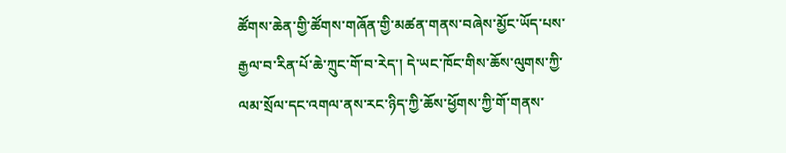ཚོགས་ཆེན་གྱི་ཚོགས་གཞོན་གྱི་མཚན་གནས་བཞེས་མྱོང་ཡོད་པས་རྒྱལ་བ་རིན་པོ་ཆེ་ཀྲུང་གོ་བ་རེད་། དེ་ཡང་ཁོང་གིས་ཆོས་ལུགས་ཀྱི་ལམ་སྲོལ་དང་འགལ་ནས་རང་ཉིད་ཀྱི་ཆོས་ཕྱོགས་ཀྱི་གོ་གནས་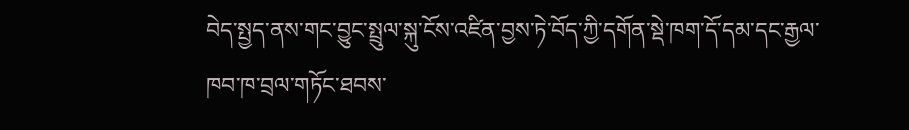བེད་སྤྱད་ནས་གང་བྱུང་སྤྲུལ་སྐུ་ངོས་འཛིན་བྱས་ཏེ་བོད་ཀྱི་དགོན་སྡེ་ཁག་དོ་དམ་དང་རྒྱལ་ཁབ་ཁ་བྲལ་གཏོང་ཐབས་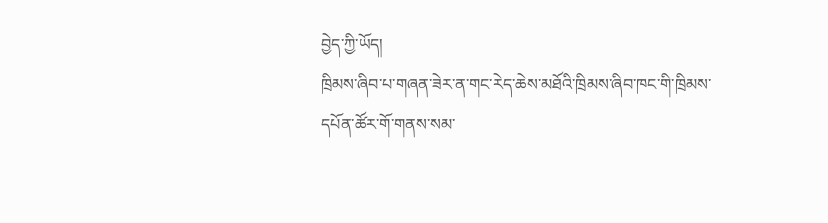བྱེད་ཀྱི་ཡོད།
ཁྲིམས་ཞིབ་པ་གཞན་ཟེར་ན་གང་རེད་ཆེས་མཐོའི་ཁྲིམས་ཞིབ་ཁང་གི་ཁྲིམས་
དཔོན་ཚོར་གོ་གནས་སམ་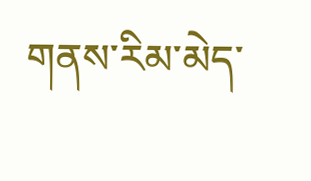གནས་རིམ་མེད་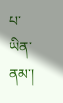པ་ཡིན་ནམ་།